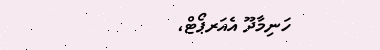ހަނިމާދޫ އެއަރޕޯޓް،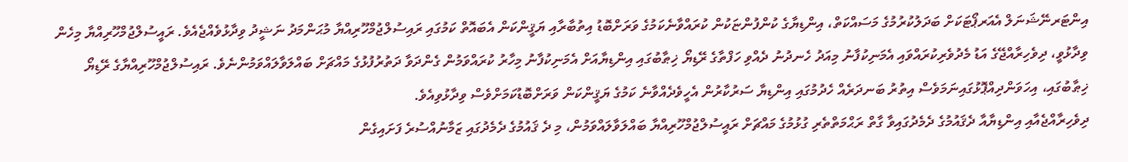އިންޓަރނޭޝަނަލް އެއަރޕޯޓަކަށް ބަދަލުކުރުމުގެ މަސައްކަތް، އިންޑިޔާގެ ކުންފުންޏަކުން ކުރައްވާނެކަމުގެ ވަރަށްބޮޑު އިތުބާރާއި ޔަޤީންކަން އެބައޮތް ކަމުގައި ރައިސުލްޖުމްހޫރިއްޔާ މުޙަންމަދު ނަޝީދު ވިދާޅުވެއްޖެއެވެ. ރައީސުލްޖުމްހޫރިއްޔާ މިހެން ވިދާޅުވީ، ދިވެހިރާއްޖޭގެ އަޑު މެދުވެރިކުރައްވައި އެމަނިކުފާނު މިއަދު ހެނދުނު ދެއްވި ހަފްތާގެ ރޭޑިޔޯ ޚިޠާބުގައި އިންޑިޔާއަށް އެމަނިކުފާނު މިހާރު ކުރައްވަމުން ގެންދަވާ ދަތުރުފުޅުގެ މައްޗަށް ބައްލަވާލައްވަމުންނެވެ. ރައިސުލްޖުމްހޫރިއްޔާގެ ރޭޑިޔޯ ޚިޠާބުގައި، އިހަވަންދިއްޕޮޅުގައިނަމަވެސް އިތުރު ބަނދަރެއް ހެދުމުގައި އިންޑިޔާ ސަރުކާރުން އެހީވެދެއްވާނެ ކަމުގެ ޔަޤީންކަން ވަރަށްބޮޑުކަމަށްވެސް ވިދާޅުވިއެވެ.
ދިވެހިރާއްޖެއާއި އިންޑިޔާއާ ދެޤައުމުގެ ދެމެދުގައިވާ ގާތް ރަޙްމަތްތެރި ގުޅުމުގެ މައްޗަށް ރައީސުލްޖުމްހޫރިއްޔާ ބައްލަވާލައްވަމުން، މި ދެ ޤައުމުގެ ދެމެދުގައި ޒަމާނުއްސުރެ ފަށައިގެން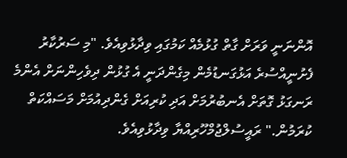އޮންނަނީ ވަރަށް ގާތް ގުޅުމެއް ކަމުގައި ވިދާޅުވިއެވެ. "މި ސަރުކާރު ފެށުނީއްސުރެ އަޅުގަނޑުމެން މިގެންދަނީ އެ ގުޅުން ދިވެހިންނަށް އެންމެ ރަނގަޅު ގޮތަށް އެނބުރުމަށް އަދި ކުރިއަށް ގެންދިއުމަށް މަސައްކަތް ކުރަމުން." ރައީސުލްޖުމްހޫރިއްޔާ ވިދާޅުވިއެވެ.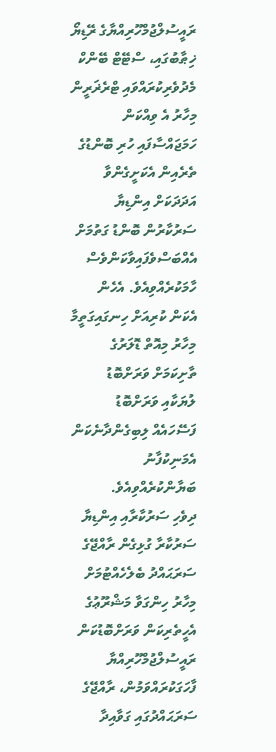ރައީސުލްޖުމްހޫރިއްޔާގެ ރޭޑިޔޯ ޚިޠާބުގައި، ސްޓޭޓް ބޭންކް މެދުވެރިކުރައްވައި ޓްރެޜަރީން މިހާރު އެ ވިއްކަން ހަމަޖައްސާފައި ހުރި ބޮންޑުގެ ތެރެއިން އެކަށީގެންވާ އަދަދަކަށް އިންޑިޔާ ސަރުކާރުން ބޮންޑު ގަތުމަށް އެއްބަސްވެފައިވާކަންވެސް ހާމަކުރެއްވިއެވެ. އެހެން އެކަން ކުރިއަށް ހިނގައިގަތީމާ މިހާރު މިއޮތް ޑޮލަރުގެ ތާށިކަމަށް ވަރަށްބޮޑު ލުޔަކާއި ވަރަށްބޮޑު ފަސޭހައެއް ލިބިގެންދާނެކަން އެމަނިކުފާނު ބަޔާންކުރެއްވިއެވެ.
ދިވެހި ސަރުކާރާއި އިންޑިޔާ ސަރުކާރާ ގުޅިގެން ރާއްޖޭގެ ސަރަޙައްދު ބެލެހެއްޓުމަށް މިހާރު ހިންގަވާ މަޝްރޫޢުގެ އެހީތެރިކަން ވަރަށްބޮޑުކަން ރައީސުލްޖުމްހޫރިއްޔާ ފާހަގަކުރައްވަމުން، ރާއްޖޭގެ ސަރަޙައްދުގައި ގަވާއިދާ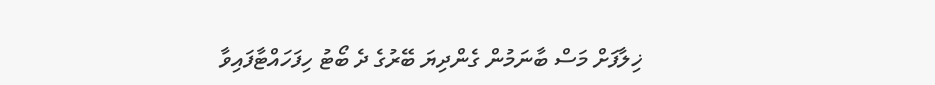ޚިލާފަށް މަސް ބާނަމުން ގެންދިޔަ ބޭރުގެ ދެ ބޯޓު ހިފަހައްޓާފައިވާ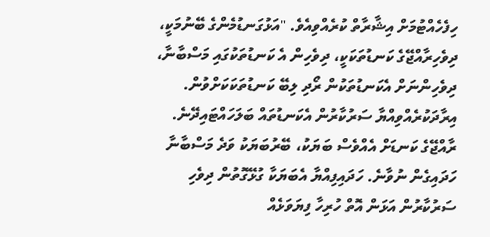ހިފެހެއްޓުމަށް އިޝާރާތް ކުރެއްވިއެވެ. "އަޅުގަނޑުމެންގެ ބޭނުމަކީ، ދިވެހިރާއްޖޭގެ ކަނޑުތަކަކީ، ދިވެހިން އެ ކަނޑުތަކުގައި މަސްބާނާ، ދިވެހިންނަށް އެކަނޑުތަކުން ރޯދި ލިބޭ ކަނޑުތަކަކަށްވުން. އިރާދަކުރެއްވިއްޔާ ސަރުކާރުން އެކަނޑުތައް ބަލަހައްޓައިދޭނެ. ރާއްޖޭގެ ކަނޑަށް އެއްވެސް ބަޔަކު، ބޭރުބަޔަކު ވަދެ މަސްބާނާ ހަދައިގެން ނުވާނެ. ހަދައިފިއްޔާ އެބަޔަކާ ގުޅޭގޮތުން ދިވެހި ސަރުކާރުން އަޅަން އޮތް ހުރިހާ ފިޔަވަޅެއް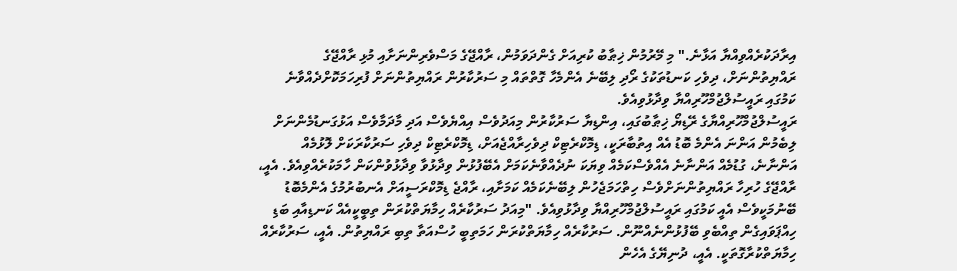އިރާދަކުރެއްވިއްޔާ އަޅާނެ." މި މޭރުމުން ޚިޠާބު ކުރިއަށް ގެންދަވަމުން، ރާއްޖޭގެ މަސްވެރިންނަށާއި މުޅި ރާއްޖޭގެ ރައްޔިތުންނަށް، ދިވެހި ކަނޑުތަކުގެ ރޯދި ލިބޭނެ އެންމެހާ ގޮތްތައް މި ސަރުކާރުން ރައްޔިތުންނަށް ފުރިހަމަކޮށްދެއްވާނެ ކަމުގައި ރައީސުލްޖުމްހޫރިއްޔާ ވިދާޅުވިއެވެ.
ރައީސުލްޖުމްހޫރިއްޔާގެ ރޭޑިޔޯ ޚިޠާބުގައި، އިންޑިޔާ ސަރުކާރުން މިއަދުވެސް އިއްޔެވެސް އަދި މާދަމާވެސް އަޅުގަނޑުމެންނަށް ލިބެމުން އަންނަ އެންމެ ބޮޑު އެއް އިތުބާރަކީ، ޑިމޮކްރެޓިކް ދިވެހިރާއްޖެއަށް، ޑިމޮކްރެޓިކް ދިވެހި ސަރުކާރަކަށް ލޮޅުމެއް އަންނާނެ، ގުޑުމެއް އަންނާނެ އެއްވެސްކަމެއް ވިޔަކަ ނުދެއްވާނެކަމަށް އެބޭފުޅުން ވިދާޅުވާ ވިދާޅުވުންކަން ހާމަކުރެއްވިއެވެ. އެއީ، ރާއްޖޭގެ ހުރިހާ ރައްޔިތުންނަށްވެސް ހިތްހަމަޖެހުން ލިބޭނެކަމެއް ކަމަށާއި، ރާއްޖެ ޑިމޮކްރަސީއަށް އެނބުރުމުގެ އެންމެބޮޑު ބޭނުމަކީވެސް އެއީ ކަމުގައި ރައީސުލްޖުމްހޫރިއްޔާ ވިދާޅުވިއެވެ. "މިއަދު ސަރުކާރެއް ހިމާޔަތްކުރަން ތިބީކީއެއް ކަނޑިއާއި ބަޑި ހިއްޕަވައިގެން ތިއްބެވި ބޭފުޅުންނެއްނޫން. ސަރުކާރެއް ހިމާޔަތްކުރަން ހަމަތިބީ ހުސްއަތާ ތިބި ރައްޔިތުން. އެއީ، ސަރުކާރެއް ހިމާޔަތްކުރާގޮތަކީ. އެއީ، ދުނިޔޭގެ އެހެން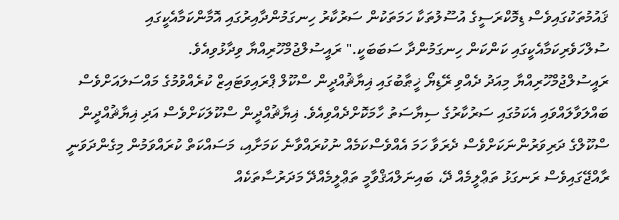ޤައުމުތަކުގައިވެސް ޑިމޮކްރަސީގެ އުސޫލުތަކާ ހަމަތަކުން ސަރުކާރު ހިނގަމުންދާއިރުގައި އޮމާންކަމާއެކީގައި ސުލްހަވެރިކަމާއެކީގައި ކަންކަން ހިނގަމުންދާ ސަބަބަކީ." ރައީސުލްޖުމްހޫރިއްޔާ ވިދާޅުވިއެވެ.
ރައީސުލްޖުމްހޫރިއްޔާ މިއަދު ދެއްވި ރޭޑިޔޯ ޚީޠާބުގައި ޣިޔާޘުއްދީން ސްކޫލް ޕްރައިވަޓައިޒް ކުރެއްވުމުގެ މައްސަލައަށްވެސް ބައްލަވާލައްވައި އެކަމުގައި ސަރުކާރުގެ ސިޔާސަތު ހާމަކޮށްދެއްވިއެވެ. ޣިޔާޘުއްދީން ސްކޫލަކަށްވެސް އަދި ޣިޔާޘުއްދީން ސްކޫލްގެ ދަރިވަރުންނަކަށްވެސް ދެރަވާ ހަމަ އެއްވެސްކަމެއް ނުކުރައްވާނެ ކަމަށާއި، މަސައްކަތް ކުރައްވަމުން މިގެންދަވަނީ ރާއްޖޭގައިވެސް ރަނގަޅު ތަޢްލީމެއް ދޭ، ބައިނަލްއަޤްވާމީ ތަޢްލީމެއްދޭ މަދަރުސާތަކެއް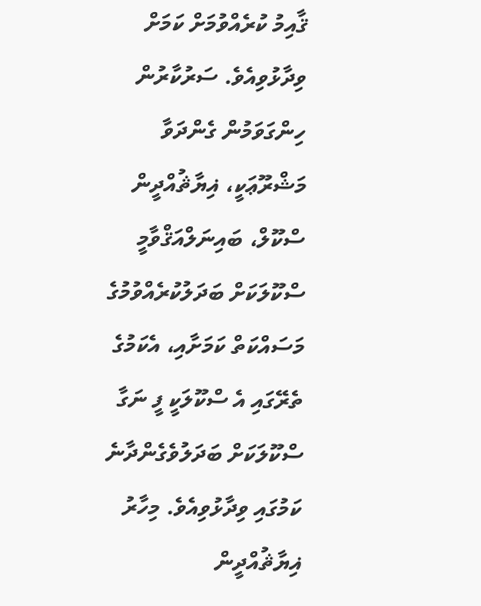ޤާއިމު ކުރެއްވުމަށް ކަމަށް ވިދާޅުވިއެވެ. ސަރުކާރުން ހިންގަވަމުން ގެންދަވާ މަޝްރޫޢަކީ، ޣިޔާޘުއްދީން ސްކޫލް، ބައިނަލްއަޤްވާމީ ސްކޫލަކަށް ބަދަލުކުރެއްވުމުގެ މަސައްކަތް ކަމަށާއި، އެކަމުގެ ތެރޭގައި އެ ސްކޫލަކީ ފީ ނަގާ ސްކޫލަކަށް ބަދަލުވެގެންދާނެ ކަމުގައި ވިދާޅުވިއެވެ. މިހާރު ޣިޔާޘުއްދީން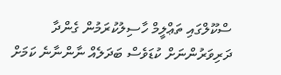ސްކޫލްގައި ތަޢްލީމް ހާސިލުކުރަމުން ގެންދާ ދަރިވަރުންނަށް ކުޑަވެސް ބަދަލެއް ނާންނާނެ ކަމަށް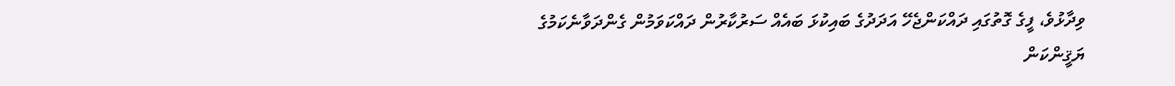ވިދާޅުވެ، ފީގެ ގޮތުގައި ދައްކަންޖެހޭ އަދަދުގެ ބައިކުޅަ ބައެއް ސަރުކާރުން ދައްކަވަމުން ގެންދަވާނެކަމުގެ ޔަޤީންކަން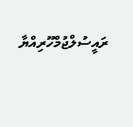ރައީސުލްޖުމްހޫރިއްޔާ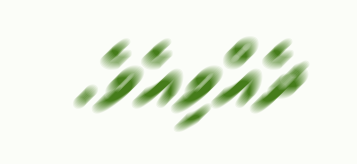ދެއްވިއެވެ.